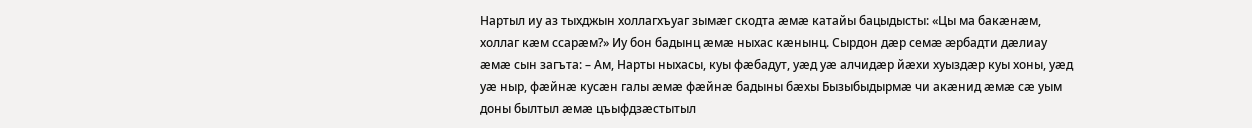Нартыл иу аз тыхджын холлагхъуаг зымæг скодта æмæ катайы бацыдысты: «Цы ма бакæнæм, холлаг кæм ссарæм?» Иу бон бадынц æмæ ныхас кæнынц. Сырдон дæр семæ æрбадти дæлиау æмæ сын загъта: – Ам, Нарты ныхасы, куы фæбадут, уæд уæ алчидæр йæхи хуыздæр куы хоны, уæд уæ ныр, фæйнæ кусæн галы æмæ фæйнæ бадыны бæхы Бызыбыдырмæ чи акæнид æмæ сæ уым доны былтыл æмæ цъыфдзæстытыл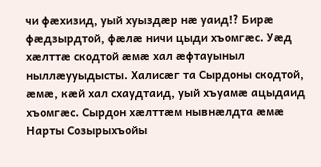чи фæхизид, уый хуыздæр нæ уаид!? Бирæ фæдзырдтой, фæлæ ничи цыди хъомгæс. Уæд хæлттæ скодтой æмæ хал æфтауыныл ныллæууыдысты. Халисæг та Сырдоны скодтой, æмæ, кæй хал схаудтаид, уый хъуамæ ацыдаид хъомгæс. Сырдон хæлттæм нывнæлдта æмæ Нарты Созырыхъойы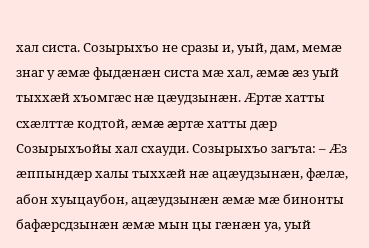хал систа. Созырыхъо не сразы и, уый, дам, мемæ знаг у æмæ фыдæнæн систа мæ хал, æмæ æз уый тыххæй хъомгæс нæ цæудзынæн. Æртæ хатты схæлттæ кодтой, æмæ æртæ хатты дæр Созырыхъойы хал схауди. Созырыхъо загъта: – Æз æппындæр халы тыххæй нæ ацæудзынæн, фæлæ, абон хуыцаубон, ацæудзынæн æмæ мæ бинонты бафæрсдзынæн æмæ мын цы гæнæн уа, уый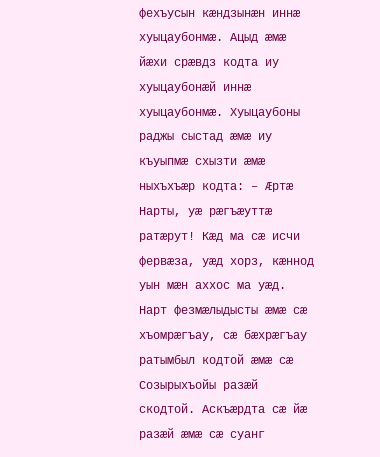фехъусын кæндзынæн иннæ хуыцаубонмæ. Ацыд æмæ йæхи срæвдз кодта иу хуыцаубонæй иннæ хуыцаубонмæ. Хуыцаубоны раджы сыстад æмæ иу къуыпмæ схызти æмæ ныхъхъæр кодта: – Æртæ Нарты, уæ рæгъæуттæ ратæрут! Кæд ма сæ исчи фервæза, уæд хорз, кæннод уын мæн аххос ма уæд. Нарт фезмæлыдысты æмæ сæ хъомрæгъау, сæ бæхрæгъау ратымбыл кодтой æмæ сæ Созырыхъойы разæй скодтой. Аскъæрдта сæ йæ разæй æмæ сæ суанг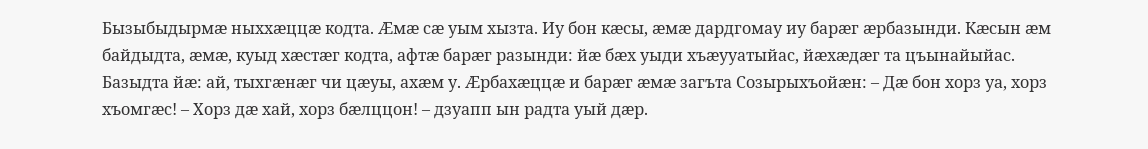Бызыбыдырмæ ныххæццæ кодта. Æмæ сæ уым хызта. Иу бон кæсы, æмæ дардгомау иу барæг æрбазынди. Кæсын æм байдыдта, æмæ, куыд хæстæг кодта, афтæ барæг разынди: йæ бæх уыди хъæууатыйас, йæхæдæг та цъынайыйас. Базыдта йæ: ай, тыхгæнæг чи цæуы, ахæм у. Æрбахæццæ и барæг æмæ загъта Созырыхъойæн: – Дæ бон хорз уа, хорз хъомгæс! – Хорз дæ хай, хорз бæлццон! – дзуапп ын радта уый дæр.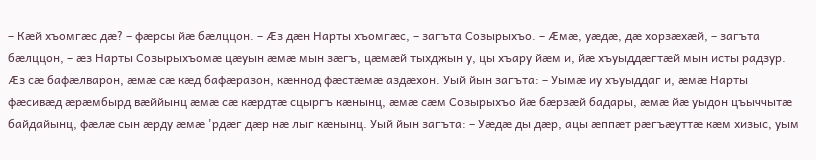– Кæй хъомгæс дæ? – фæрсы йæ бæлццон. – Æз дæн Нарты хъомгæс, – загъта Созырыхъо. – Æмæ, уæдæ, дæ хорзæхæй, – загъта бæлццон, – æз Нарты Созырыхъомæ цæуын æмæ мын зæгъ, цæмæй тыхджын у, цы хъару йæм и, йæ хъуыддæгтæй мын исты радзур. Æз сæ бафæлварон, æмæ сæ кæд бафæразон, кæннод фæстæмæ аздæхон. Уый йын загъта: – Уымæ иу хъуыддаг и, æмæ Нарты фæсивæд æрæмбырд вæййынц æмæ сæ кæрдтæ сцыргъ кæнынц, æмæ сæм Созырыхъо йæ бæрзæй бадары, æмæ йæ уыдон цъыччытæ байдайынц, фæлæ сын æрду æмæ 'рдæг дæр нæ лыг кæнынц. Уый йын загъта: – Уæдæ ды дæр, ацы æппæт рæгъæуттæ кæм хизыс, уым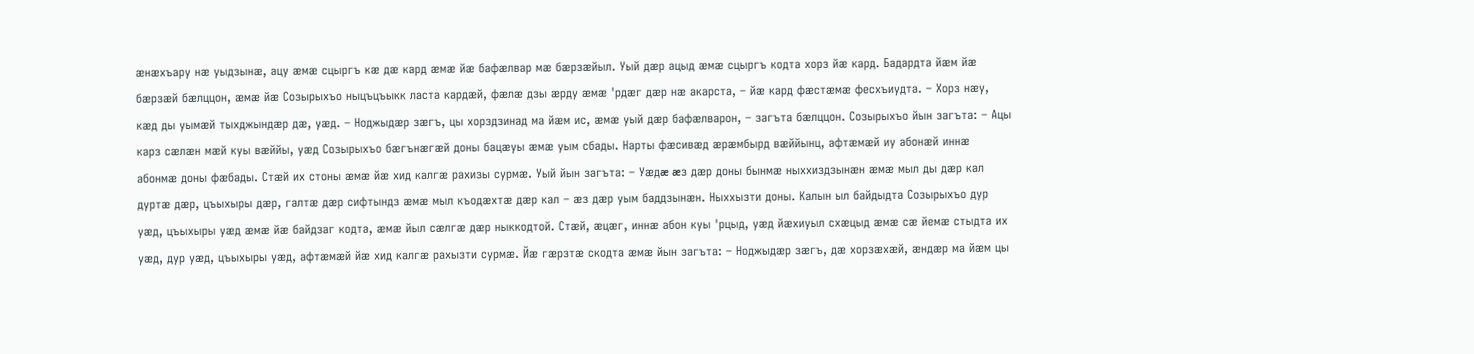æнæхъару нæ уыдзынæ, ацу æмæ сцыргъ кæ дæ кард æмæ йæ бафæлвар мæ бæрзæйыл. Уый дæр ацыд æмæ сцыргъ кодта хорз йæ кард. Бадардта йæм йæ бæрзæй бæлццон, æмæ йæ Созырыхъо ныцъцъыкк ласта кардæй, фæлæ дзы æрду æмæ 'рдæг дæр нæ акарста, – йæ кард фæстæмæ фесхъиудта. – Хорз нæу, кæд ды уымæй тыхджындæр дæ, уæд. – Ноджыдæр зæгъ, цы хорздзинад ма йæм ис, æмæ уый дæр бафæлварон, – загъта бæлццон. Созырыхъо йын загъта: – Ацы карз сæлæн мæй куы вæййы, уæд Созырыхъо бæгънæгæй доны бацæуы æмæ уым сбады. Нарты фæсивæд æрæмбырд вæййынц, афтæмæй иу абонæй иннæ абонмæ доны фæбады. Стæй их стоны æмæ йæ хид калгæ рахизы сурмæ. Уый йын загъта: – Уæдæ æз дæр доны бынмæ ныххиздзынæн æмæ мыл ды дæр кал дуртæ дæр, цъыхыры дæр, галтæ дæр сифтындз æмæ мыл къодæхтæ дæр кал – æз дæр уым баддзынæн. Ныххызти доны. Калын ыл байдыдта Созырыхъо дур уæд, цъыхыры уæд æмæ йæ байдзаг кодта, æмæ йыл сæлгæ дæр ныккодтой. Стæй, æцæг, иннæ абон куы 'рцыд, уæд йæхиуыл схæцыд æмæ сæ йемæ стыдта их уæд, дур уæд, цъыхыры уæд, афтæмæй йæ хид калгæ рахызти сурмæ. Йæ гæрзтæ скодта æмæ йын загъта: – Ноджыдæр зæгъ, дæ хорзæхæй, æндæр ма йæм цы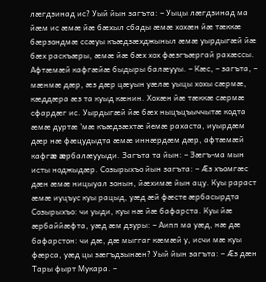лæгдзинад ис? Уый йын загъта: – Уыцы лæгдзинад ма йæм ис æмæ йæ бæхыл сбады æмæ хохæн йæ тæккæ бæрзондмæ ссæуы къæдзæхджыныл æмæ уырдыгæй йæ бæх раскъæры, æмæ йæ бæх хох фæзгъæргай рахæссы. Афтæмæй кафгæйæ быдыры балæууы. – Кæс, – загъта, – мæнмæ дæр, æз дæр цæуын уæлæ уыцы хохы сæрмæ, кæддæра æз та куыд кæнин. Хохæн йæ тæккæ сæрмæ сфардæг ис. Уырдыгæй йæ бæх ныцъцъыччытæ кодта æмæ дуртæ 'мæ къæдзæхтæ йемæ рахаста, иуырдæм дæр нæ фæцудыдта æмæ иннæрдæм дæр, афтæмæй кафгæ æрбалæууыди. Загъта та йын: – Зæгъ-ма мын исты ноджыдæр. Созырыхъо йын загъта: – Æз хъомгæс дæн æмæ ницыуал зонын, йæхимæ йын ацу. Куы рараст æмæ иуцъус куы рацыд, уæд æй фæсте æрбасырдта Созырыхъо: чи уыди, куы нæ йæ бафарста. Куы йæ æрбаййæфта, уæд æм дзуры: – Аипп ма уæд, нæ дæ бафарстон: чи дæ, дæ мыггаг кæмæй у, исчи мæ куы фæрса, уæд цы зæгъдзынæн? Уый йын загъта: – Æз дæн Тары фырт Мукара. –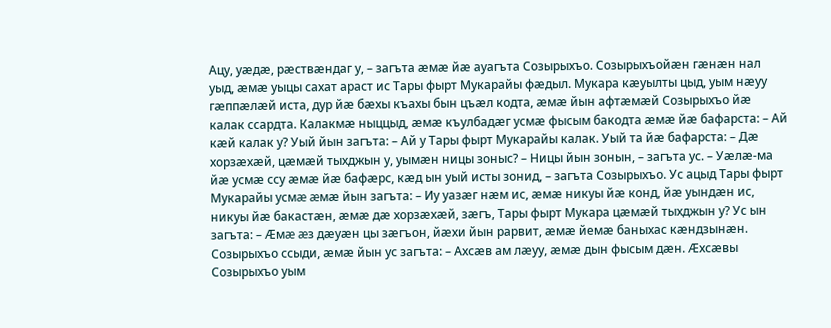Ацу, уæдæ, рæствæндаг у, – загъта æмæ йæ ауагъта Созырыхъо. Созырыхъойæн гæнæн нал уыд, æмæ уыцы сахат араст ис Тары фырт Мукарайы фæдыл. Мукара кæуылты цыд, уым нæуу гæппæлæй иста, дур йæ бæхы къахы бын цъæл кодта, æмæ йын афтæмæй Созырыхъо йæ калак ссардта. Калакмæ ныццыд, æмæ къулбадæг усмæ фысым бакодта æмæ йæ бафарста: – Ай кæй калак у? Уый йын загъта: – Ай у Тары фырт Мукарайы калак. Уый та йæ бафарста: – Дæ хорзæхæй, цæмæй тыхджын у, уымæн ницы зоныс? – Ницы йын зонын, – загъта ус. – Уæлæ-ма йæ усмæ ссу æмæ йæ бафæрс, кæд ын уый исты зонид, – загъта Созырыхъо. Ус ацыд Тары фырт Мукарайы усмæ æмæ йын загъта: – Иу уазæг нæм ис, æмæ никуы йæ конд, йæ уындæн ис, никуы йæ бакастæн, æмæ дæ хорзæхæй, зæгъ, Тары фырт Мукара цæмæй тыхджын у? Ус ын загъта: – Æмæ æз дæуæн цы зæгъон, йæхи йын рарвит, æмæ йемæ баныхас кæндзынæн. Созырыхъо ссыди, æмæ йын ус загъта: – Ахсæв ам лæуу, æмæ дын фысым дæн. Æхсæвы Созырыхъо уым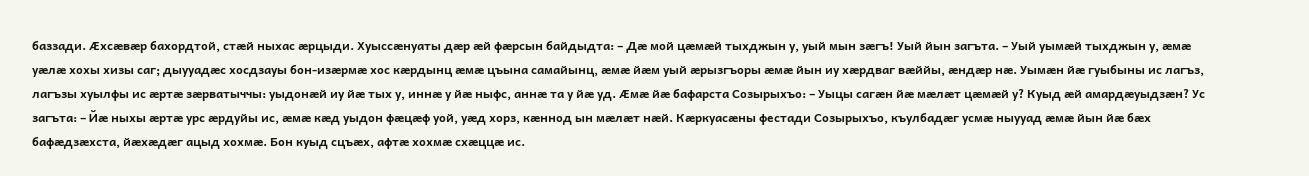баззади. Æхсæвæр бахордтой, стæй ныхас æрцыди. Хуыссæнуаты дæр æй фæрсын байдыдта: – Дæ мой цæмæй тыхджын у, уый мын зæгъ! Уый йын загъта. – Уый уымæй тыхджын у, æмæ уæлæ хохы хизы саг; дыууадæс хосдзауы бон-изæрмæ хос кæрдынц æмæ цъына самайынц, æмæ йæм уый æрызгъоры æмæ йын иу хæрдваг вæййы, æндæр нæ. Уымæн йæ гуыбыны ис лагъз, лагъзы хуылфы ис æртæ зæрватыччы: уыдонæй иу йæ тых у, иннæ у йæ ныфс, аннæ та у йæ уд. Æмæ йæ бафарста Созырыхъо: – Уыцы сагæн йæ мæлæт цæмæй у? Куыд æй амардæуыдзæн? Ус загъта: – Йæ ныхы æртæ урс æрдуйы ис, æмæ кæд уыдон фæцæф уой, уæд хорз, кæннод ын мæлæт нæй. Кæркуасæны фестади Созырыхъо, къулбадæг усмæ ныууад æмæ йын йæ бæх бафæдзæхста, йæхæдæг ацыд хохмæ. Бон куыд сцъæх, афтæ хохмæ схæццæ ис.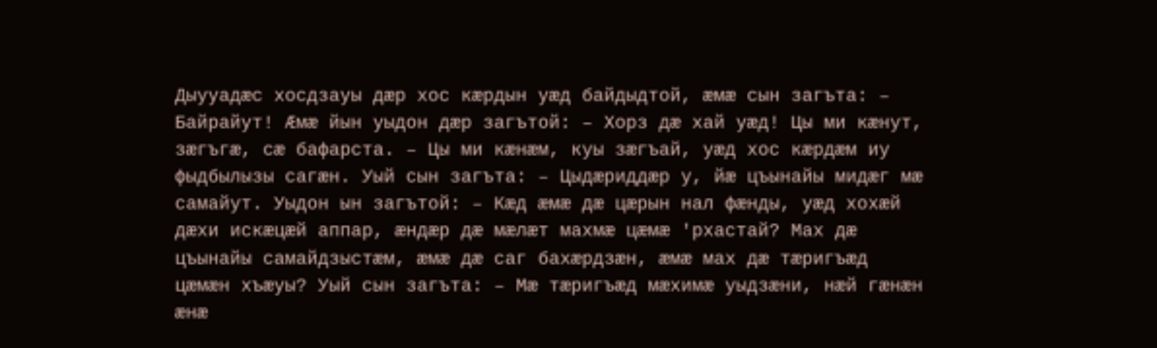Дыууадæс хосдзауы дæр хос кæрдын уæд байдыдтой, æмæ сын загъта: – Байрайут! Æмæ йын уыдон дæр загътой: – Хорз дæ хай уæд! Цы ми кæнут, зæгъгæ, сæ бафарста. – Цы ми кæнæм, куы зæгъай, уæд хос кæрдæм иу фыдбылызы сагæн. Уый сын загъта: – Цыдæриддæр у, йæ цъынайы мидæг мæ самайут. Уыдон ын загътой: – Кæд æмæ дæ цæрын нал фæнды, уæд хохæй дæхи искæцæй аппар, æндæр дæ мæлæт махмæ цæмæ 'рхастай? Мах дæ цъынайы самайдзыстæм, æмæ дæ саг бахæрдзæн, æмæ мах дæ тæригъæд цæмæн хъæуы? Уый сын загъта: – Мæ тæригъæд мæхимæ уыдзæни, нæй гæнæн æнæ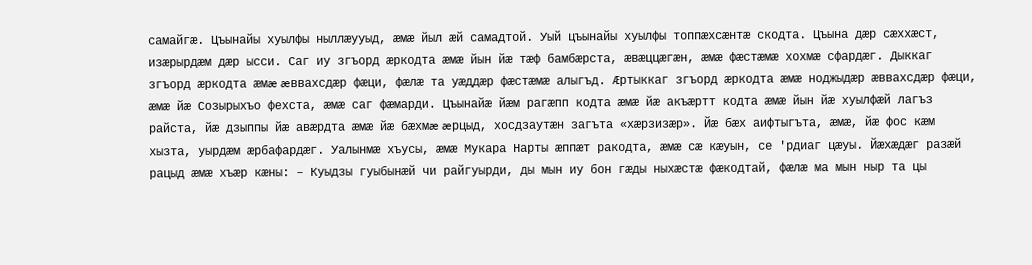самайгæ. Цъынайы хуылфы ныллæууыд, æмæ йыл æй самадтой. Уый цъынайы хуылфы топпæхсæнтæ скодта. Цъына дæр сæххæст, изæрырдæм дæр ысси. Саг иу згъорд æркодта æмæ йын йæ тæф бамбæрста, æвæццæгæн, æмæ фæстæмæ хохмæ сфардæг. Дыккаг згъорд æркодта æмæ æввахсдæр фæци, фæлæ та уæддæр фæстæмæ алыгъд. Æртыккаг згъорд æркодта æмæ ноджыдæр æввахсдæр фæци, æмæ йæ Созырыхъо фехста, æмæ саг фæмарди. Цъынайæ йæм рагæпп кодта æмæ йæ акъæртт кодта æмæ йын йæ хуылфæй лагъз райста, йæ дзыппы йæ авæрдта æмæ йæ бæхмæ æрцыд, хосдзаутæн загъта «хæрзизæр». Йæ бæх аифтыгъта, æмæ, йæ фос кæм хызта, уырдæм æрбафардæг. Уалынмæ хъусы, æмæ Мукара Нарты æппæт ракодта, æмæ сæ кæуын, се 'рдиаг цæуы. Йæхæдæг разæй рацыд æмæ хъæр кæны: – Куыдзы гуыбынæй чи райгуырди, ды мын иу бон гæды ныхæстæ фæкодтай, фæлæ ма мын ныр та цы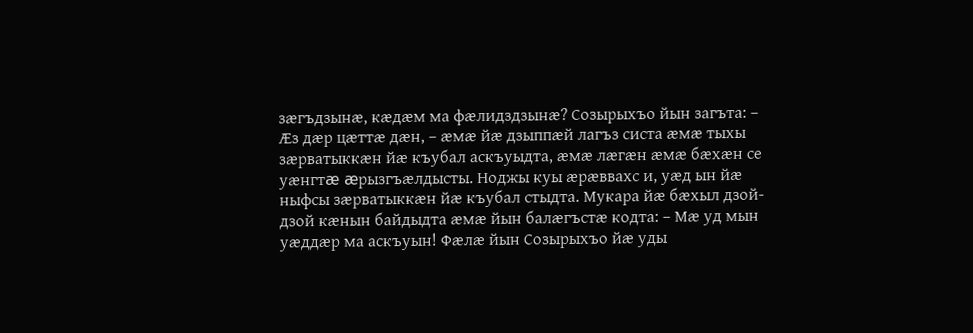зæгъдзынæ, кæдæм ма фæлидздзынæ? Созырыхъо йын загъта: – Æз дæр цæттæ дæн, – æмæ йæ дзыппæй лагъз систа æмæ тыхы зæрватыккæн йæ къубал аскъуыдта, æмæ лæгæн æмæ бæхæн се уæнгтæ æрызгъæлдысты. Ноджы куы æрæввахс и, уæд ын йæ ныфсы зæрватыккæн йæ къубал стыдта. Мукара йæ бæхыл дзой-дзой кæнын байдыдта æмæ йын балæгъстæ кодта: – Мæ уд мын уæддæр ма аскъуын! Фæлæ йын Созырыхъо йæ уды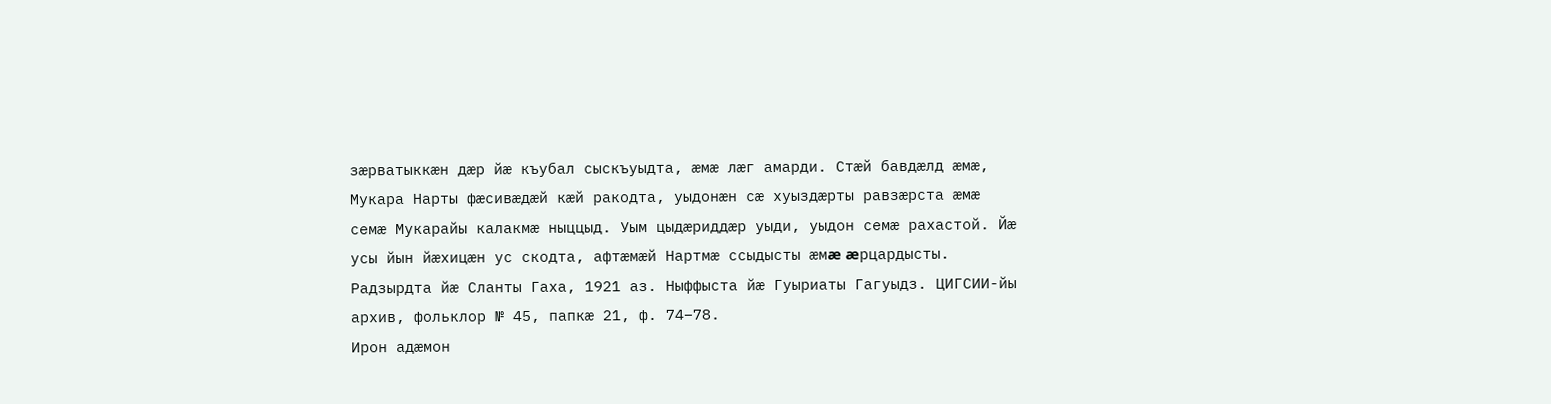зæрватыккæн дæр йæ къубал сыскъуыдта, æмæ лæг амарди. Стæй бавдæлд æмæ, Мукара Нарты фæсивæдæй кæй ракодта, уыдонæн сæ хуыздæрты равзæрста æмæ семæ Мукарайы калакмæ ныццыд. Уым цыдæриддæр уыди, уыдон семæ рахастой. Йæ усы йын йæхицæн ус скодта, афтæмæй Нартмæ ссыдысты æмæ æрцардысты.
Радзырдта йæ Сланты Гаха, 1921 аз. Ныффыста йæ Гуыриаты Гагуыдз. ЦИГСИИ-йы архив, фольклор № 45, папкæ 21, ф. 74–78.
Ирон адæмон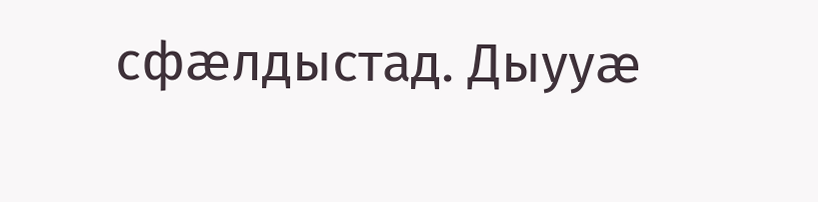сфæлдыстад. Дыууæ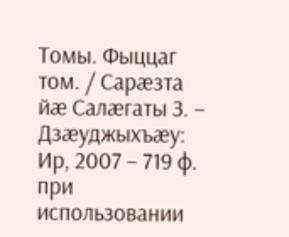Томы. Фыццаг том. / Сарæзта йæ Салæгаты З. – Дзæуджыхъæу: Ир, 2007 – 719 ф.
при использовании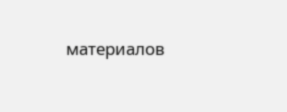материалов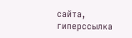сайта, гиперссылка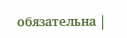обязательна |